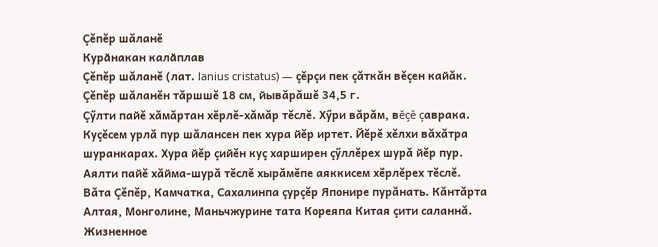Çĕпĕр шăланĕ
Курӑнакан калӑплав
Çĕпĕр шăланĕ (лат. lanius cristatus) — çĕрçи пек çăткăн вĕçен кайăк.
Çĕпĕр шăланĕн тăршшĕ 18 см, йывăрăшĕ 34,5 г.
Çӳлти пайĕ хăмăртан хĕрлĕ-хăмăр тĕслĕ. Хӳри вăрăм, вĕçĕ çаврака. Куçĕсем урлă пур шăлансен пек хура йĕр иртет. Йĕрĕ хĕлхи вăхăтра шуранкарах. Хура йĕр çийĕн куç харширен çӳллĕрех шурă йĕр пур. Аялти пайĕ хăйма-шурă тĕслĕ хырăмĕпе аяккисем хĕрлĕрех тĕслĕ.
Вăта Çĕпĕр, Камчатка, Сахалинпа çурçĕр Японире пурăнать. Кăнтăрта Алтая, Монголине, Маньчжурине тата Кореяпа Китая çити саланнă.
Жизненное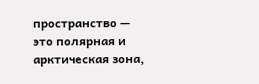пространство — это полярная и арктическая зона,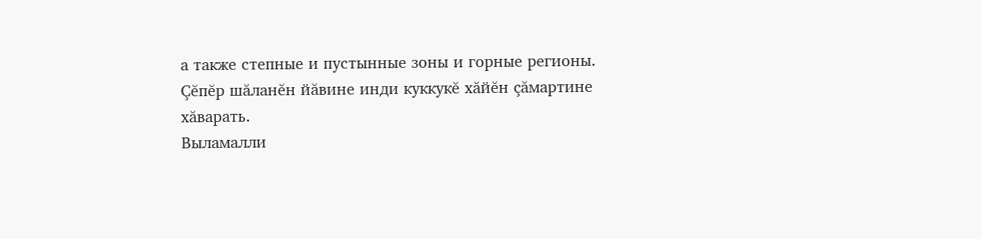а также степные и пустынные зоны и горные регионы.
Çĕпĕр шăланĕн йăвине инди куккукĕ хăйĕн çăмартине хăварать.
Выламалли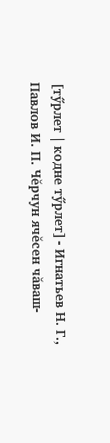[тӳрлет | кодне тӳрлет]- Игнатьев Н. Г., Павлов И. П. Чĕрчун ячĕсен чăваш-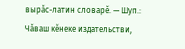вырăс-латин словарĕ. — Шуп.: Чăваш кĕнеке издательстви,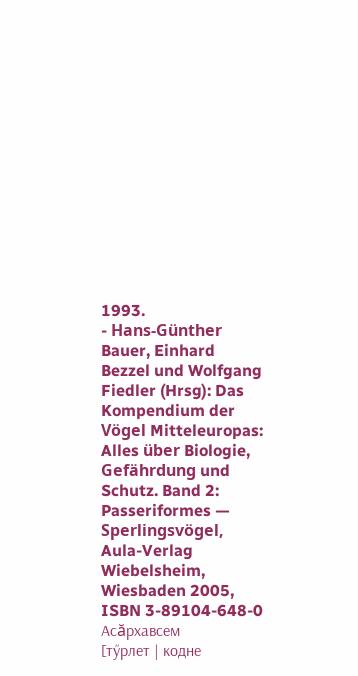1993.
- Hans-Günther Bauer, Einhard Bezzel und Wolfgang Fiedler (Hrsg): Das Kompendium der Vögel Mitteleuropas: Alles über Biologie, Gefährdung und Schutz. Band 2: Passeriformes — Sperlingsvögel, Aula-Verlag Wiebelsheim, Wiesbaden 2005, ISBN 3-89104-648-0
Асăрхавсем
[тӳрлет | кодне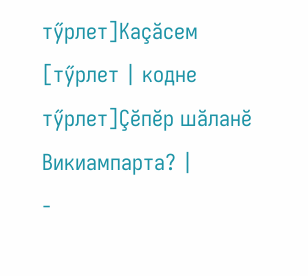тӳрлет]Каçăсем
[тӳрлет | кодне тӳрлет]Çĕпĕр шăланĕ Викиампарта? |
-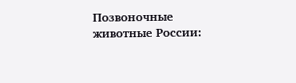Позвоночные животные России: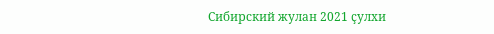Сибирский жулан 2021 ҫулхи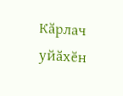Кӑрлач уйӑхӗн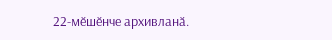22-мӗшӗнче архивланӑ.